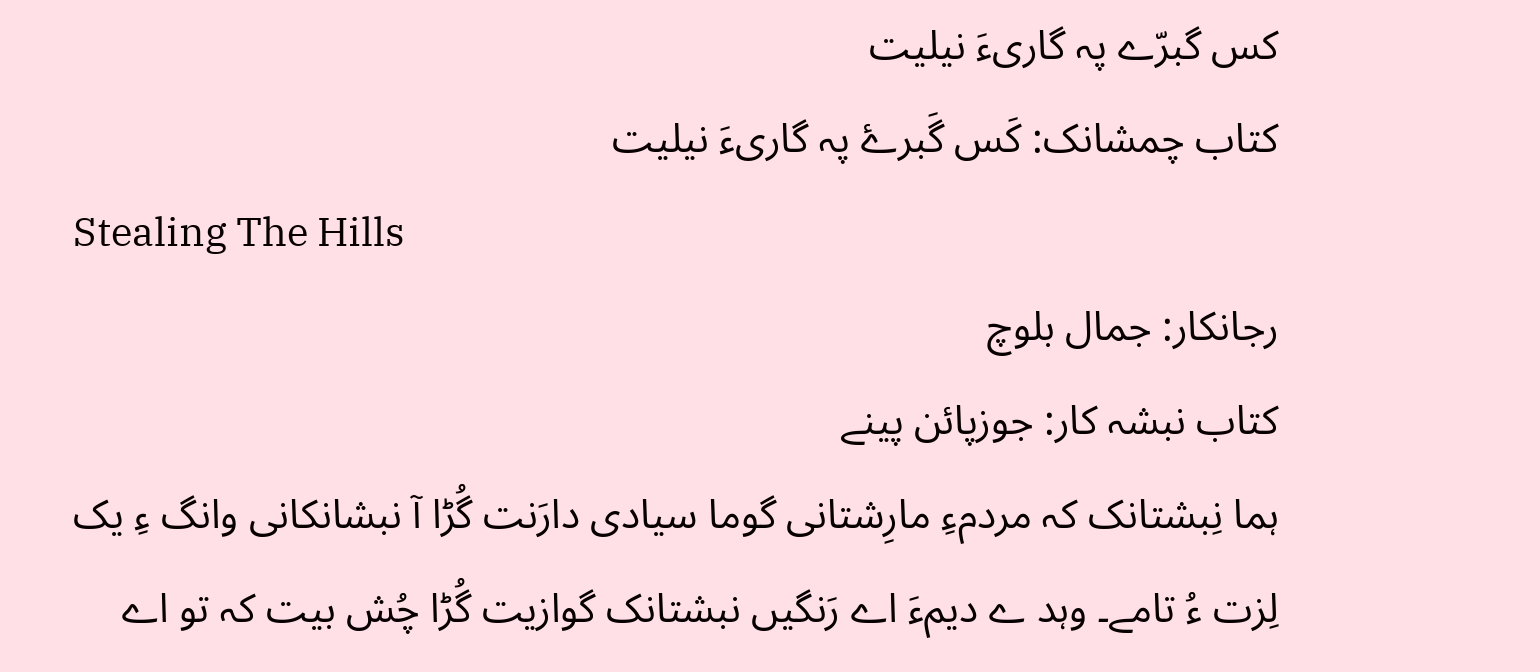کس گبرّے پہ گاریءَ نیلیت
کتاب چمشانک: کَس گَبرۓ پہ گاریءَ نیلیت
Stealing The Hills
رجانکار: جمال بلوچ
کتاب نبشہ کار: جوزپائن پینے
ہما نِبشتانک کہ مردمءِ مارِشتانی گوما سیادی دارَنت گُڑا آ نبشانکانی وانگ ءِ یک لِزت ءُ تامے۔ وہد ے دیمءَ اے رَنگیں نبشتانک گوازیت گُڑا چُش بیت کہ تو اے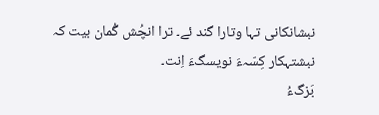نبشانکانی تہا وتارا گند ئے۔ ترا انچُش گُمان بیت کہ نبشتہکار کِسّہءَ نویسگءَ اِنت۔
بَزگءُ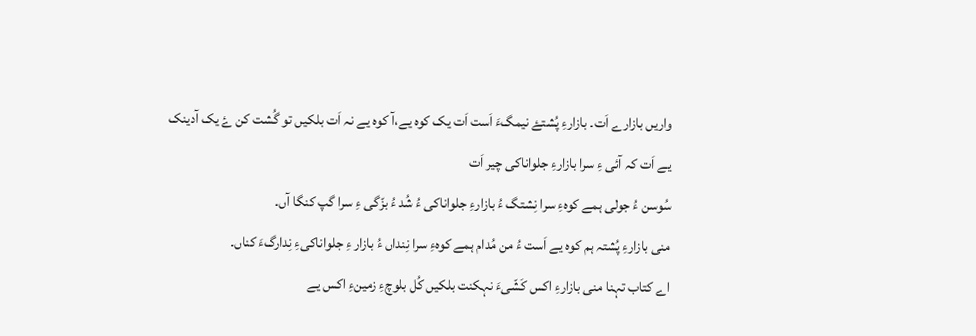واریں بازارے اَت۔ بازارءِ پُشتۓ نیمگءَ اَست اَت یک کوہ یے،آ کوہ یے نہ اَت بلکیں تو گُشت کن ۓ یک آدینک یے اَت کہ آئی ءِ سرا بازارءِ جلواناکی چیر اَت
سُوسن ءُ جولی ہمے کوہءِ سرا نِشتگ ءُ بازارءِ جلواناکی ءُ شُد ءُ بزّگی ءِ سرا گپ کنگا آں۔
منی بازارءِ پُشتہ ہم کوہ یے اَست ءُ من مُدام ہمے کوہءِ سرا نِنداں ءُ بازار ءِ جلواناکیءِ نِدارگءَ کناں۔
اے کتاب تہنا منی بازارءِ اکس کَشّیءَ نہکنت بلکیں کُل بلوچءِ زمینءِ اکس یے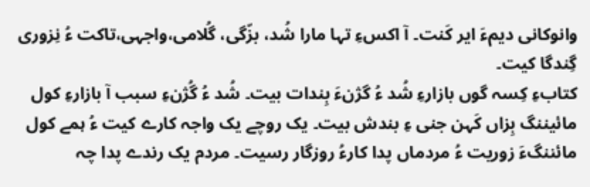وانوکانی دیمءَ ایر کَنت۔ آ اکسءِ تہا مارا شُد، بزّگی، گُلامی،واجہی،تاکت ءُ نِزوری گِندگا کیت۔
کتابءِ کِسہ گوں بازارءِ شُد ءُ گژنءَ بِندات بیت۔ شُد ءُ گُژنءِ سبب آ بازارءِ کول مائیننگ بِزاں کَہن جنی ءِ بندش بیت۔ یک روچے یک واجہ کارے کیت ءُ ہمے کول مائننگءَ زوریت ءُ مردماں پدا کارءُ روزگار رسیت۔ مردم یک رندے پدا چہ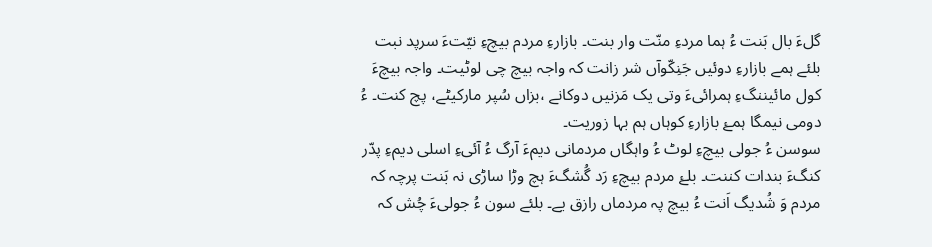گلءَ بال بَنت ءُ ہما مردءِ منّت وار بنت۔ بازارءِ مردم بیچءِ نیّتءَ سرپد نبت بلئے ہمے بازارءِ دوئیں جَنِکّوآں شر زانت کہ واجہ بیچ چی لوٹیت۔ واجہ بیچءَ کول مائیننگءِ ہمرائیءَ وتی یک مَزنیں دوکانے ،بزاں سُپر مارکیٹے، پچ کنت۔ ءُ دومی نیمگا ہمۓ بازارءِ کوہاں ہم بہا زوریت۔
سوسن ءُ جولی بیچءِ لوٹ ءُ واہگاں مردمانی دیمءَ آرگ ءُ آئیءِ اسلی دیمءِ پدّر کنگءَ بندات کننت۔ بلۓ مردم بیچءِ رَد گُشگءَ ہچ وڑا ساڑی نہ بَنت پرچہ کہ مردم وَ شُدیگ اَنت ءُ بیچ پہ مردماں رازق یے۔ بلئے سون ءُ جولیءَ چُش کہ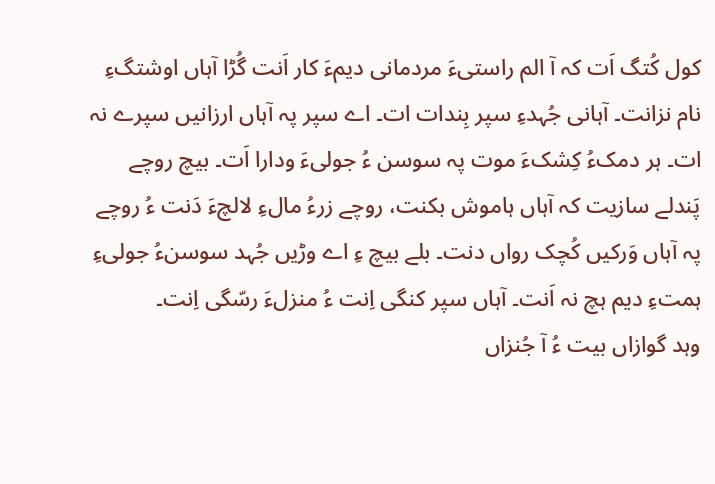کول کُتگ اَت کہ آ الم راستیءَ مردمانی دیمءَ کار اَنت گُڑا آہاں اوشتگءِ نام نزانت۔ آہانی جُہدءِ سپر بِندات ات۔ اے سپر پہ آہاں ارزانیں سپرے نہ ات۔ ہر دمکءُ کِشکءَ موت پہ سوسن ءُ جولیءَ ودارا اَت۔ بیچ روچے پَندلے سازیت کہ آہاں ہاموش بکنت، روچے زرءُ مالءِ لالچءَ دَنت ءُ روچے پہ آہاں وَرکیں کُچک رواں دنت۔ بلے بیچ ءِ اے وڑیں جُہد سوسنءُ جولیءِ ہمتءِ دیم ہچ نہ اَنت۔ آہاں سپر کنگی اِنت ءُ منزلءَ رسّگی اِنت۔
وہد گوازاں بیت ءُ آ جُنزاں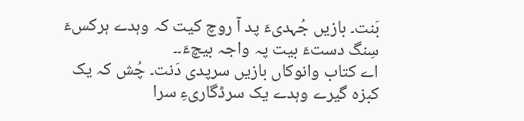بَنت۔ بازیں جُہدیءَ پد آ روچ کیت کہ وہدے ہرکسءَ سِنگ دستءَ بیت پہ واجہ بیچءَ۔۔
اے کتاب وانوکاں بازیں سرپدی دَنت۔ چُش کہ یک کبزہ گیرے وہدے یک سرڈگاریءِ سرا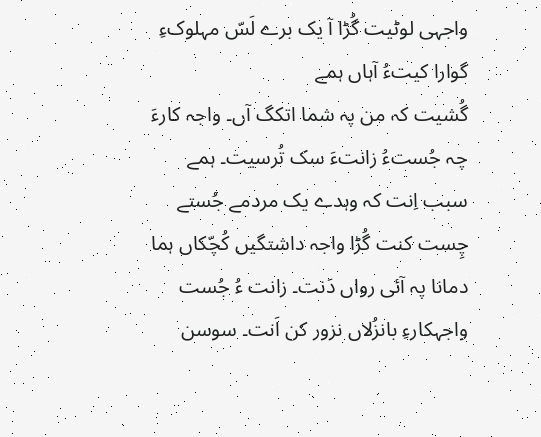واجہی لوٹیت گُڑا آ یک برے لَسّ مہلوکءِ گوارا کیتءُ آہاں ہمے
گُشیت کہ من پہ شما اتکگ آں۔ واجہ کارءَ چہ جُستءُ زانتءَ سک تُرسیت۔ ہمے سبب اِنت کہ وہدے یک مردمے جُستے چِست کنت گُڑا واجہ داشتگیں کُچّکاں ہما دمانا پہ آئی رواں دَنت۔ زانت ءُ جُست واجہکارءِ بانزُلاں نزور کن اَنت۔ سوسن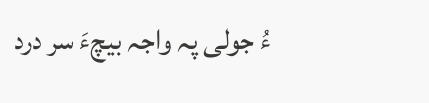ءُ جولی پہ واجہ بیچءَ سر درد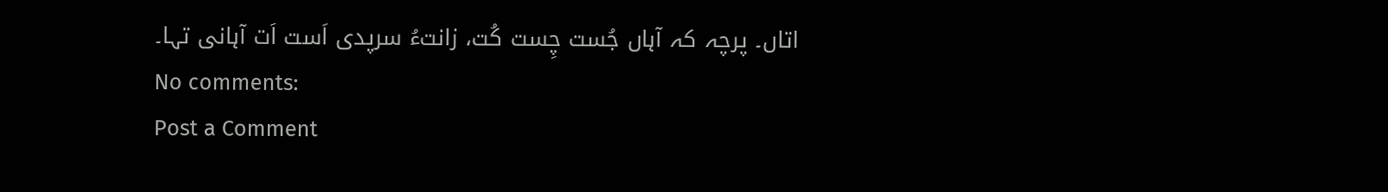اتاں۔ پرچہ کہ آہاں جُست چِست کُت، زانتءُ سرپدی اَست اَت آہانی تہا۔
No comments:
Post a Comment